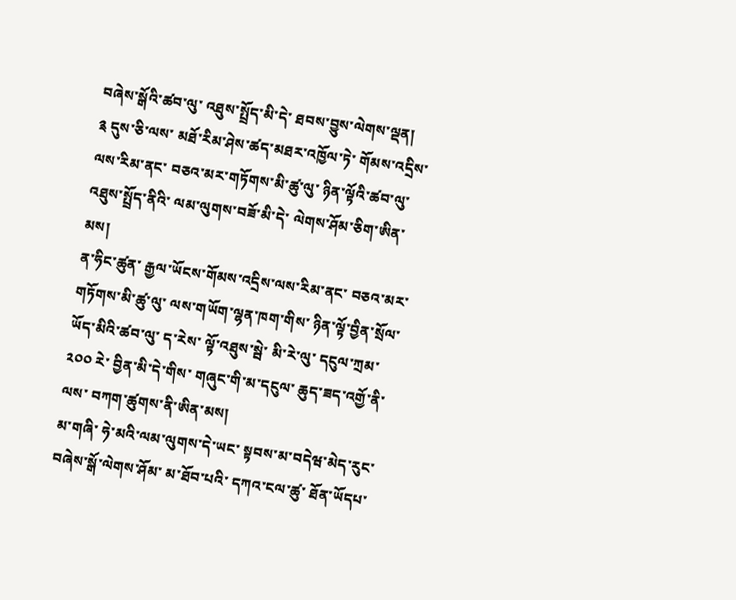བཞེས་སྒོའི་ཚབ་ལུ་ འཐུས་སྤྲོད་མི་དེ་ ཐབས་བྱུས་ལེགས་ལྡན།
༉ དུས་ཅི་ལས་ མཐོ་རིམ་ཤེས་ཚད་མཐར་འཁྱོལ་ཏེ་ གོམས་འདྲིས་ལས་རིམ་ནང་ བཅའ་མར་གཏོགས་མི་ཚུ་ལུ་ ཉིན་ལྟོའི་ཚབ་ལུ་ འཐུས་སྤྲོད་ནིའི་ ལམ་ལུགས་བཟོ་མི་དེ་ ལེགས་ཤོམ་ཅིག་ཨིན་མས།
ན་ཧིང་ཚུན་ རྒྱལ་ཡོངས་གོམས་འདྲིས་ལས་རིམ་ནང་ བཅའ་མར་གཏོགས་མི་ཚུ་ལུ་ ལས་གཡོག་ལྷན་ཁག་གིས་ ཉིན་ལྟོ་བྱིན་སྲོལ་ཡོད་མིའི་ཚབ་ལུ་ ད་རེས་ ལྟོ་འཐུས་སྦེ་ མི་རེ་ལུ་ དངུལ་ཀྲམ་༢༠༠ རེ་ བྱིན་མི་དེ་གིས་ གཞུང་གི་མ་དངུལ་ ཆུད་ཟད་འགྱོ་ནི་ལས་ བཀག་ཚུགས་ནི་ཨིན་མས།
མ་གཞི་ ཧེ་མའི་ལམ་ལུགས་དེ་ཡང་ སྟབས་མ་བདེཝ་མེད་རུང་ བཞེས་སྒོ་ལེགས་ཤོམ་ མ་ཐོབ་པའི་ དཀའ་ངལ་ཚུ་ ཐོན་ཡོདཔ་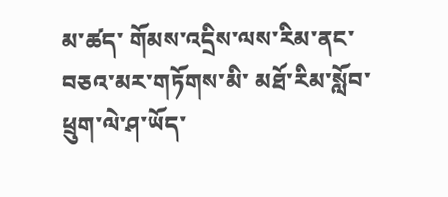མ་ཚད་ གོམས་འདྲིས་ལས་རིམ་ནང་ བཅའ་མར་གཏོགས་མི་ མཐོ་རིམ་སློབ་ཕྲུག་ལེ་ཤ་ཡོད་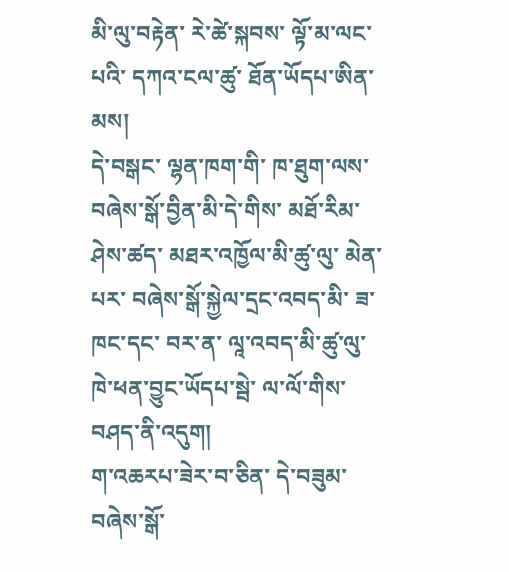མི་ལུ་བརྟེན་ རེ་ཚེ་སྐབས་ ལྟོ་མ་ལང་པའི་ དཀའ་ངལ་ཚུ་ ཐོན་ཡོདཔ་ཨིན་མས།
དེ་བསྒང་ ལྷན་ཁག་གི་ ཁ་ཐུག་ལས་ བཞེས་སྒོ་བྱིན་མི་དེ་གིས་ མཐོ་རིམ་ཤེས་ཚད་ མཐར་འཁྱོལ་མི་ཚུ་ལུ་ མེན་པར་ བཞེས་སྒོ་སྐྱེལ་དྲང་འབད་མི་ ཟ་ཁང་དང་ བར་ན་ ལཱ་འབད་མི་ཚུ་ལུ་ ཁེ་ཕན་བྱུང་ཡོདཔ་སྦེ་ ལ་ལོ་གིས་ བཤད་ནི་འདུག།
ག་འཆརཔ་ཟེར་བ་ཅིན་ དེ་བཟུམ་བཞེས་སྒོ་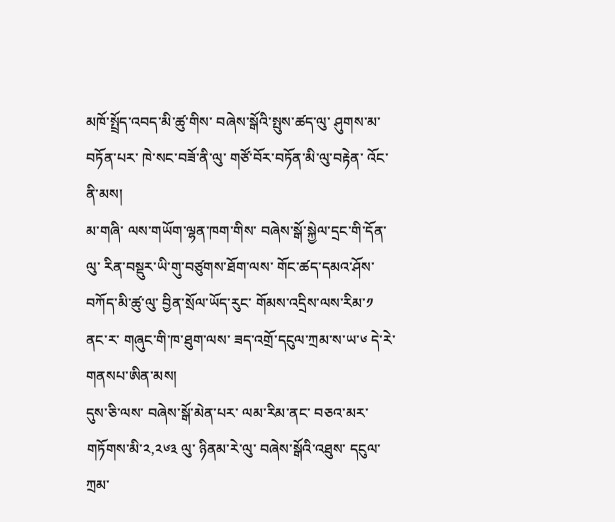མཁོ་སྤྲོད་འབད་མི་ཚུ་གིས་ བཞེས་སྒོའི་སྤུས་ཚད་ལུ་ ཤུགས་མ་བཏོན་པར་ ཁེ་སང་བཟོ་ནི་ལུ་ གཙོ་བོར་བཏོན་མི་ལུ་བརྟེན་ འོང་ནི་མས།
མ་གཞི་ ལས་གཡོག་ལྷན་ཁག་གིས་ བཞེས་སྒོ་སྐྱེལ་དྲང་གི་དོན་ལུ་ རིན་བསྡུར་ཡི་གུ་བཙུགས་ཐོག་ལས་ གོང་ཚད་དམའ་ཤོས་བཀོད་མི་ཚུ་ལུ་ བྱིན་སྲོལ་ཡོད་རུང་ གོམས་འདྲིས་ལས་རིམ་༡ ནང་ར་ གཞུང་གི་ཁ་ཐུག་ལས་ ཟད་འགྲོ་དངུལ་ཀྲམ་ས་ཡ་༦ དེ་རེ་ གནསཔ་ཨིན་མས།
དུས་ཅི་ལས་ བཞེས་སྒོ་མེན་པར་ ལམ་རིམ་ནང་ བཅའ་མར་གཏོགས་མི་༢,༢༦༣ ལུ་ ཉིནམ་རེ་ལུ་ བཞེས་སྒོའི་འཐུས་ དངུལ་ཀྲམ་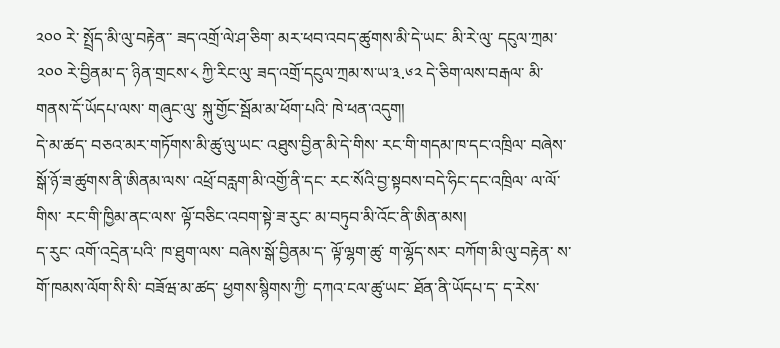༢༠༠ རེ་ སྤྲོད་མི་ལུ་བརྟེན་་ ཟད་འགྲོ་ལེ་ཤ་ཅིག་ མར་ཕབ་འབད་ཚུགས་མི་དེ་ཡང་ མི་རེ་ལུ་ དངུལ་ཀྲམ་༢༠༠ རེ་བྱིནམ་ད་ ཉིན་གྲངས་༨ ཀྱི་རིང་ལུ་ ཟད་འགྲོ་དངུལ་ཀྲམ་ས་ཡ་༣.༦༢ དེ་ཅིག་ལས་བརྒལ་ མི་གནས་དོ་ཡོདཔ་ལས་ གཞུང་ལུ་ སྐུ་གྱོང་སྦོམ་མ་ཕོག་པའི་ ཁེ་ཕན་འདུག།
དེ་མ་ཚད་ བཅའ་མར་གཏོགས་མི་ཚུ་ལུ་ཡང་ འཐུས་བྱིན་མི་དེ་གིས་ རང་གི་གདམ་ཁ་དང་འཁྲིལ་ བཞེས་སྒོ་ཉོ་ཟ་ཚུགས་ནི་ཨིནམ་ལས་ འཕྲོ་བརླག་མི་འགྱོ་ནི་དང་ རང་སོའི་བྱ་སྟབས་བདེ་ཧིང་དང་འཁྲིལ་ ལ་ལོ་གིས་ རང་གི་ཁྱིམ་ནང་ལས་ ལྟོ་བཅིང་འབག་སྟེ་ཟ་རུང་ མ་བཏུབ་མི་འོང་ནི་ཨིན་མས།
ད་རུང་ འགོ་འདྲེན་པའི་ ཁ་ཐུག་ལས་ བཞེས་སྒོ་བྱིནམ་ད་ ལྟོ་ལྷག་ཚུ་ ག་ལྷོད་སར་ བཀོག་མི་ལུ་བརྟེན་ ས་གོ་ཁམས་ལོག་སི་སི་ བཟོཝ་མ་ཚད་ ཕྱགས་སྙིགས་ཀྱི་ དཀའ་ངལ་ཚུ་ཡང་ ཐོན་ནི་ཡོདཔ་ད་ ད་རེས་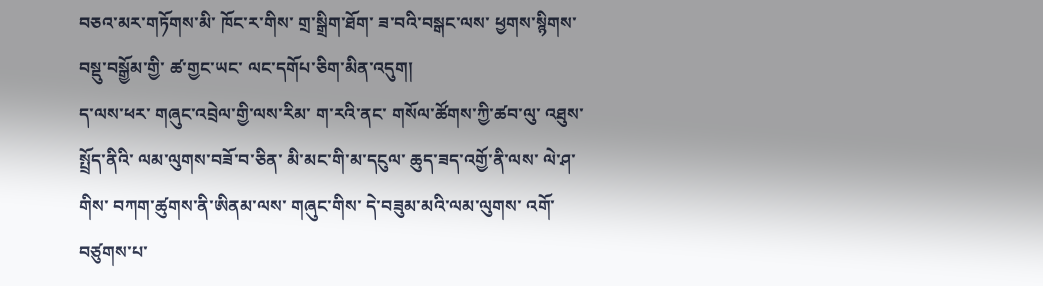བཅའ་མར་གཏོགས་མི་ ཁོང་ར་གིས་ གྲ་སྒྲིག་ཐོག་ ཟ་བའི་བསྒང་ལས་ ཕྱགས་སྙིགས་བསྡུ་བསྒྱོམ་གྱི་ ཚ་གྱང་ཡང་ ལང་དགོཔ་ཅིག་མིན་འདུག།
ད་ལས་ཕར་ གཞུང་འབྲེལ་གྱི་ལས་རིམ་ ག་རའི་ནང་ གསོལ་ཚོགས་ཀྱི་ཚབ་ལུ་ འཐུས་སྤྲོད་ནིའི་ ལམ་ལུགས་བཟོ་བ་ཅིན་ མི་མང་གི་མ་དངུལ་ ཆུད་ཟད་འགྱོ་ནི་ལས་ ལེ་ཤ་གིས་ བཀག་ཚུགས་ནི་ཨིནམ་ལས་ གཞུང་གིས་ དེ་བཟུམ་མའི་ལམ་ལུགས་ འགོ་བཙུགས་པ་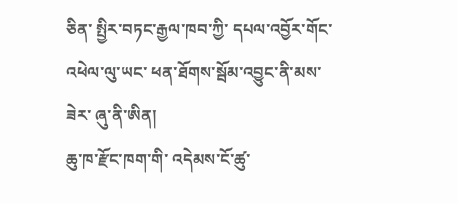ཅིན་ སྤྱིར་བཏང་རྒྱལ་ཁབ་ཀྱི་ དཔལ་འབྱོར་གོང་འཕེལ་ལུ་ཡང་ ཕན་ཐོགས་སྦོམ་འབྱུང་ནི་མས་ཟེར་ ཞུ་ནི་ཨིན།
ཆུ་ཁ་རྫོང་ཁག་གི་ འདེམས་ངོ་ཚུ་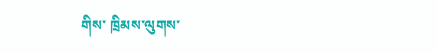གིས་ ཁྲིམས་ལུགས་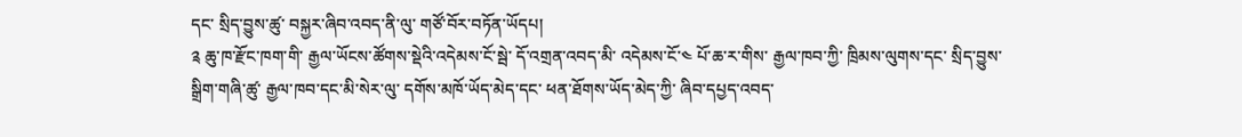དང་ སྲིད་བྱུས་ཚུ་ བསྐྱར་ཞིབ་འབད་ནི་ལུ་ གཙོ་བོར་བཏོན་ཡོདཔ།
༉ ཆུ་ཁ་རྫོང་ཁག་གི་ རྒྱལ་ཡོངས་ཚོགས་སྡེའི་འདེམས་ངོ་སྦེ་ དོ་འགྲན་འབད་མི་ འདེམས་ངོ་༤ པོ་ཆ་ར་གིས་ རྒྱལ་ཁབ་ཀྱི་ ཁྲིམས་ལུགས་དང་ སྲིད་བྱུས་ སྒྲིག་གཞི་ཚུ་ རྒྱལ་ཁབ་དང་མི་སེར་ལུ་ དགོས་མཁོ་ཡོད་མེད་དང་ ཕན་ཐོགས་ཡོད་མེད་ཀྱི་ ཞིབ་དཔྱད་འབད་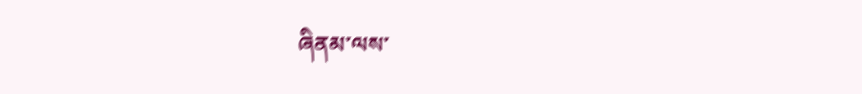ཞིནམ་ལས་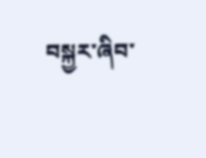བསྐྱར་ཞིབ་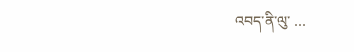འབད་ནི་ལུ་ …